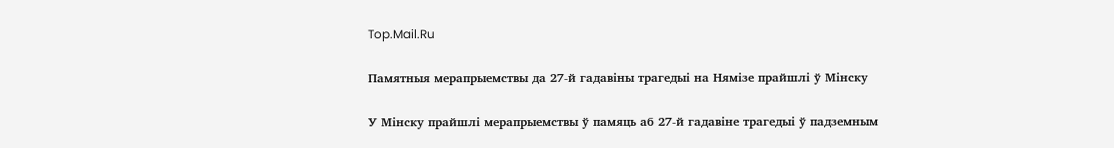Top.Mail.Ru

Памятныя мерапрыемствы да 27-й гадавіны трагедыі на Нямізе прайшлі ў Мінску

У Мінску прайшлі мерапрыемствы ў памяць аб 27-й гадавіне трагедыі ў падземным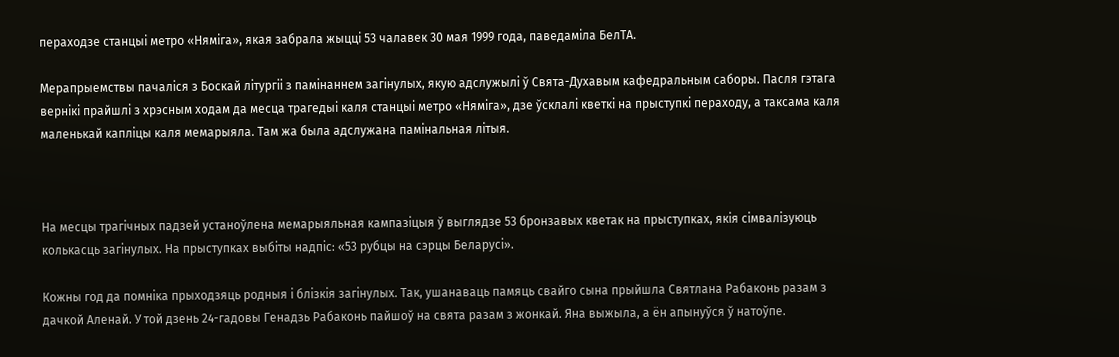пераходзе станцыі метро «Няміга», якая забрала жыцці 53 чалавек 30 мая 1999 года, паведаміла БелТА.

Мерапрыемствы пачаліся з Боскай літургіі з памінаннем загінулых, якую адслужылі ў Свята-Духавым кафедральным саборы. Пасля гэтага вернікі прайшлі з хрэсным ходам да месца трагедыі каля станцыі метро «Няміга», дзе ўсклалі кветкі на прыступкі пераходу, а таксама каля маленькай капліцы каля мемарыяла. Там жа была адслужана памінальная літыя.



На месцы трагічных падзей устаноўлена мемарыяльная кампазіцыя ў выглядзе 53 бронзавых кветак на прыступках, якія сімвалізуюць колькасць загінулых. На прыступках выбіты надпіс: «53 рубцы на сэрцы Беларусi».

Кожны год да помніка прыходзяць родныя і блізкія загінулых. Так, ушанаваць памяць свайго сына прыйшла Святлана Рабаконь разам з дачкой Аленай. У той дзень 24-гадовы Генадзь Рабаконь пайшоў на свята разам з жонкай. Яна выжыла, а ён апынуўся ў натоўпе.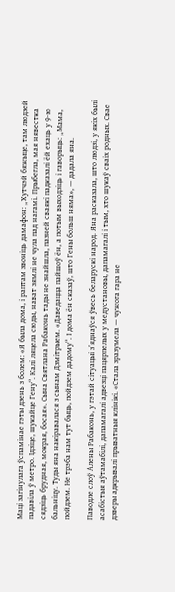Маці загінулага ўспамінае гэты дзень з болем: «Я была дома, і раптам звоніць дамафон: „Хутчэй бяжыце, там людзей падавіла ў метро. Ідзіце, шукайце Гену“. Калі ляцела сюды, нават зямлі не чула пад нагамі. Прыбегла, мая нявестка сядзіць брудная, мокрая, босая». Сына Святлана Рабаконь тады не знайшла, пазней сваякі падказалі ёй ехаць у 9-ю бальніцу. Туды яна накіравалася з сынам Дзмітрыем. «Даведацца пайшоў ён, а потым выходзіць і гаворыць: „Мама, пойдзем. Не трэба нам тут быць, пойдзем дадому“. І дома ён сказаў, што Гены больш няма», — дадала яна.

Паводле слоў Алены Рабаконь, у гэтай сітуацыі з’яднаўся ўвесь беларускі народ. Яна расказала, што людзі, у якіх былі асабістыя аўтамабілі, дапамагалі адвезці пацярпелых у медустановы, дапамагалі і тым, хто шукаў сваіх родных. Свае дзверы адкрывалі прыватныя клінікі. «Стала зразумела — чужога гара не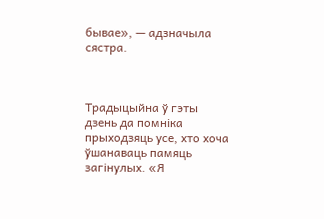бывае», — адзначыла сястра.



Традыцыйна ў гэты дзень да помніка прыходзяць усе, хто хоча ўшанаваць памяць загінулых. «Я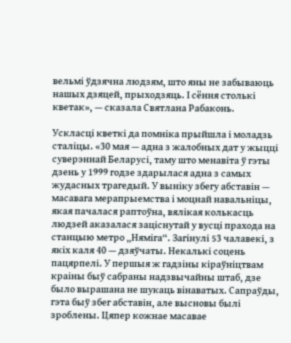вельмі ўдзячна людзям, што яны не забываюць нашых дзяцей, прыходзяць. І сёння столькі кветак», — сказала Святлана Рабаконь.

Ускласці кветкі да помніка прыйшла і моладзь сталіцы. «30 мая — адна з жалобных дат у жыцці суверэннай Беларусі, таму што менавіта ў гэты дзень у 1999 годзе здарылася адна з самых жудасных трагедый. У выніку збегу абставін — масавага мерапрыемства і моцнай навальніцы, якая пачалася раптоўна, вялікая колькасць людзей аказалася заціснутай у вусці прахода на станцыю метро „Няміга“. Загінулі 53 чалавекі, з якіх каля 40 — дзяўчаты. Некалькі соцень пацярпелі. У першыя ж гадзіны кіраўніцтвам краіны быў сабраны надзвычайны штаб, дзе было вырашана не шукаць вінаватых. Сапраўды, гэта быў збег абставін, але высновы былі зроблены. Цяпер кожнае масавае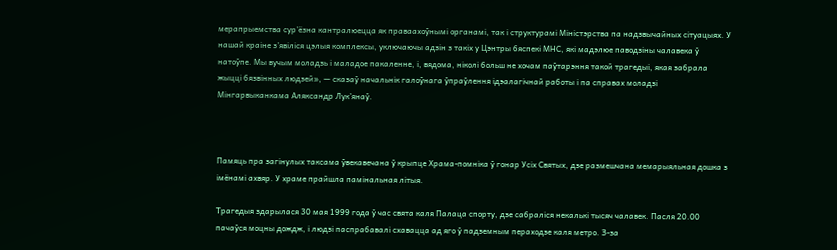мерапрыемства сур’ёзна кантралюецца як праваахоўнымі органамі, так і структурамі Міністэрства па надзвычайных сітуацыях. У нашай краіне з’явіліся цэлыя комплексы, уключаючы адзін з такіх у Цэнтры бяспекі МНС, які мадэлюе паводзіны чалавека ў натоўпе. Мы вучым моладзь і маладое пакаленне, і, вядома, ніколі больш не хочам паўтарэння такой трагедыі, якая забрала жыцці бязвінных людзей», — сказаў начальнік галоўнага ўпраўлення ідэалагічнай работы і па справах моладзі Мінгарвыканкама Аляксандр Лук’янаў.



Памяць пра загінулых таксама ўвекавечана ў крыпце Храма-помніка ў гонар Усіх Святых, дзе размешчана мемарыяльная дошка з імёнамі ахвяр. У храме прайшла памінальная літыя.

Трагедыя здарылася 30 мая 1999 года ў час свята каля Палаца спорту, дзе сабраліся некалькі тысяч чалавек. Пасля 20.00 пачаўся моцны дождж, і людзі паспрабавалі схавацца ад яго ў падземным пераходзе каля метро. З-за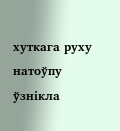хуткага руху натоўпу ўзнікла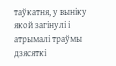таўкатня, у выніку якой загінулі і атрымалі траўмы дзясяткі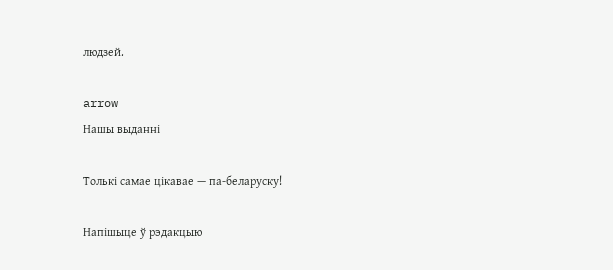людзей.

arrow
Нашы выданні

Толькі самае цікавае — па-беларуску!

Напішыце ў рэдакцыю